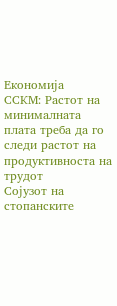Економија
ССКМ: Растот на минималната плата треба да го следи растот на продуктивноста на трудот
Сојузот на стопанските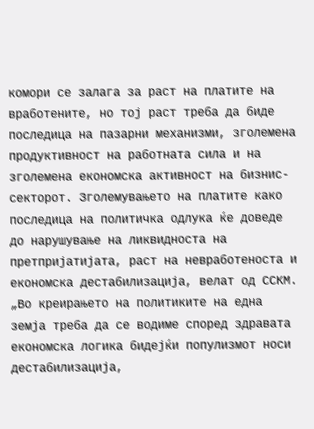комори се залага за раст на платите на вработените, но тој раст треба да биде последица на пазарни механизми, зголемена продуктивност на работната сила и на зголемена економска активност на бизнис-секторот. Зголемувањето на платите како последица на политичка одлука ќе доведе до нарушување на ликвидноста на претпријатијата, раст на невработеноста и економска дестабилизација, велат од ССКМ.
„Во креирањето на политиките на една земја треба да се водиме според здравата економска логика бидејќи популизмот носи дестабилизација,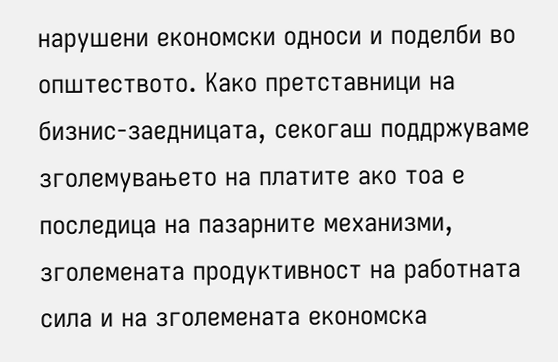нарушени економски односи и поделби во општеството. Како претставници на бизнис-заедницата, секогаш поддржуваме зголемувањето на платите ако тоа е последица на пазарните механизми, зголемената продуктивност на работната сила и на зголемената економска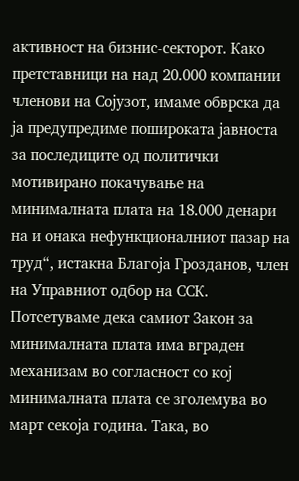активност на бизнис-секторот. Како претставници на над 20.000 компании членови на Сојузот, имаме обврска да ја предупредиме пошироката јавноста за последиците од политички мотивирано покачување на минималната плата на 18.000 денари на и онака нефункционалниот пазар на труд“, истакна Благоја Грозданов, член на Управниот одбор на ССК.
Потсетуваме дека самиот Закон за минималната плата има вграден механизам во согласност со кој минималната плата се зголемува во март секоја година. Така, во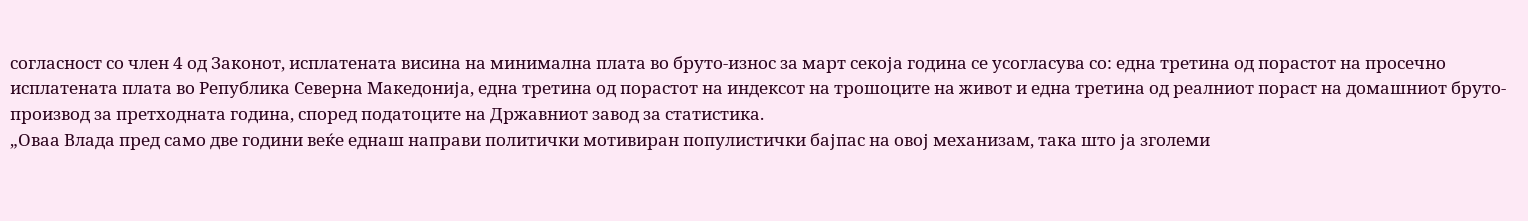согласност со член 4 од Законот, исплатената висина на минимална плата во бруто-износ за март секоја година се усогласува со: една третина од порастот на просечно исплатената плата во Република Северна Македонија, една третина од порастот на индексот на трошоците на живот и една третина од реалниот пораст на домашниот бруто-производ за претходната година, според податоците на Државниот завод за статистика.
„Оваа Влада пред само две години веќе еднаш направи политички мотивиран популистички бајпас на овој механизам, така што ја зголеми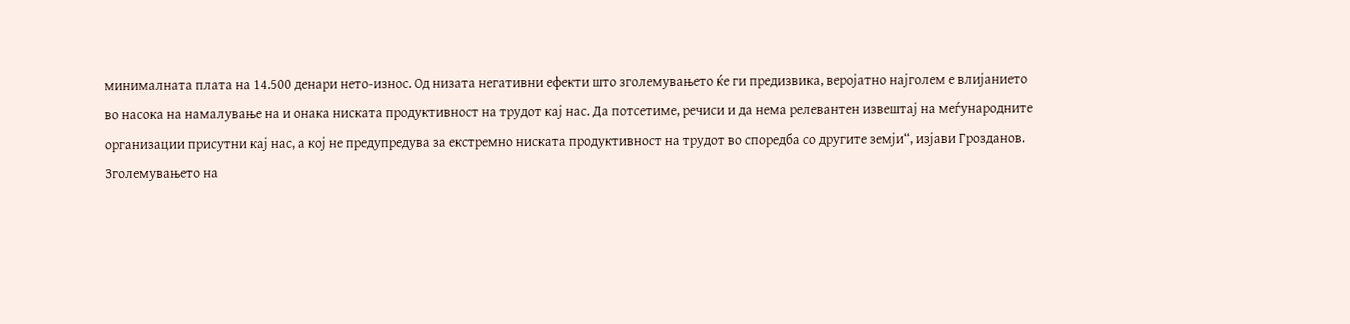минималната плата на 14.500 денари нето-износ. Од низата негативни ефекти што зголемувањето ќе ги предизвика, веројатно најголем е влијанието во насока на намалување на и онака ниската продуктивност на трудот кај нас. Да потсетиме, речиси и да нема релевантен извештај на меѓународните организации присутни кај нас, а кој не предупредува за екстремно ниската продуктивност на трудот во споредба со другите земји“, изјави Грозданов.
Зголемувањето на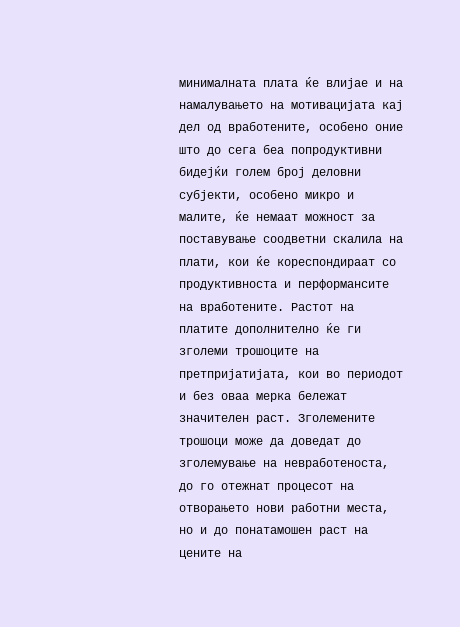минималната плата ќе влијае и на намалувањето на мотивацијата кај дел од вработените, особено оние што до сега беа попродуктивни бидејќи голем број деловни субјекти, особено микро и малите, ќе немаат можност за поставување соодветни скалила на плати, кои ќе кореспондираат со продуктивноста и перформансите на вработените. Растот на платите дополнително ќе ги зголеми трошоците на претпријатијата, кои во периодот и без оваа мерка бележат значителен раст. Зголемените трошоци може да доведат до зголемување на невработеноста, до го отежнат процесот на отворањето нови работни места, но и до понатамошен раст на цените на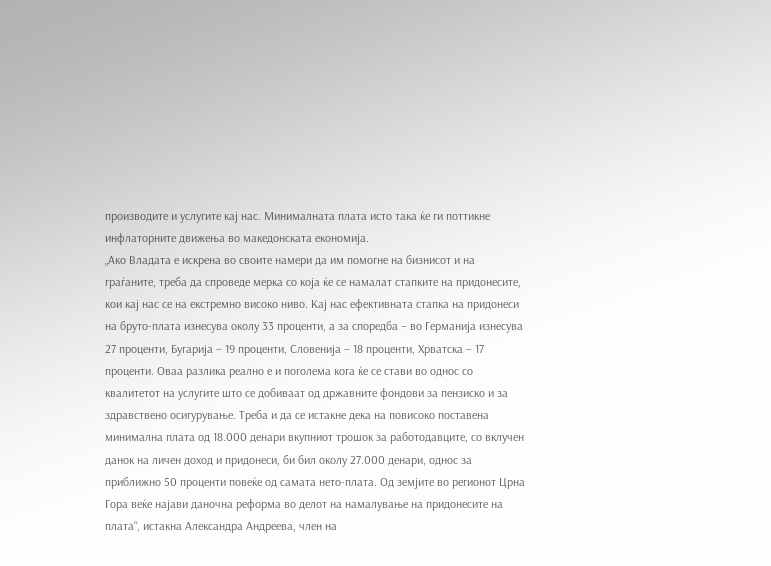производите и услугите кај нас. Минималната плата исто така ќе ги поттикне инфлаторните движења во македонската економија.
„Ако Владата е искрена во своите намери да им помогне на бизнисот и на граѓаните, треба да спроведе мерка со која ќе се намалат стапките на придонесите, кои кај нас се на екстремно високо ниво. Кај нас ефективната стапка на придонеси на бруто-плата изнесува околу 33 проценти, а за споредба – во Германија изнесува 27 проценти, Бугарија – 19 проценти, Словенија – 18 проценти, Хрватска – 17 проценти. Оваа разлика реално е и поголема кога ќе се стави во однос со квалитетот на услугите што се добиваат од државните фондови за пензиско и за здравствено осигурување. Треба и да се истакне дека на повисоко поставена минимална плата од 18.000 денари вкупниот трошок за работодавците, со вклучен данок на личен доход и придонеси, би бил околу 27.000 денари, однос за приближно 50 проценти повеќе од самата нето-плата. Од земјите во регионот Црна Гора веќе најави даночна реформа во делот на намалување на придонeсите на плата“, истакна Александра Андреева, член на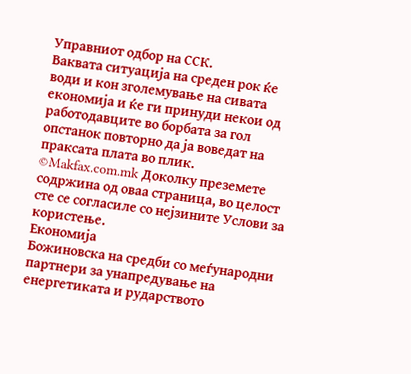Управниот одбор на ССК.
Ваквата ситуација на среден рок ќе води и кон зголемување на сивата економија и ќе ги принуди некои од работодавците во борбата за гол опстанок повторно да ја воведат на праксата плата во плик.
©Makfax.com.mk Доколку преземете содржина од оваа страница, во целост сте се согласиле со нејзините Услови за користење.
Економија
Божиновска на средби со меѓународни партнери за унапредување на енергетиката и рударството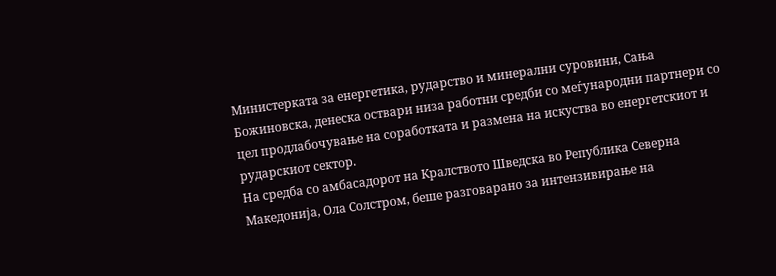Министерката за енергетика, рударство и минерални суровини, Сања Божиновска, денеска оствари низа работни средби со меѓународни партнери со цел продлабочување на соработката и размена на искуства во енергетскиот и рударскиот сектор.
На средба со амбасадорот на Кралството Шведска во Република Северна Македонија, Ола Солстром, беше разговарано за интензивирање на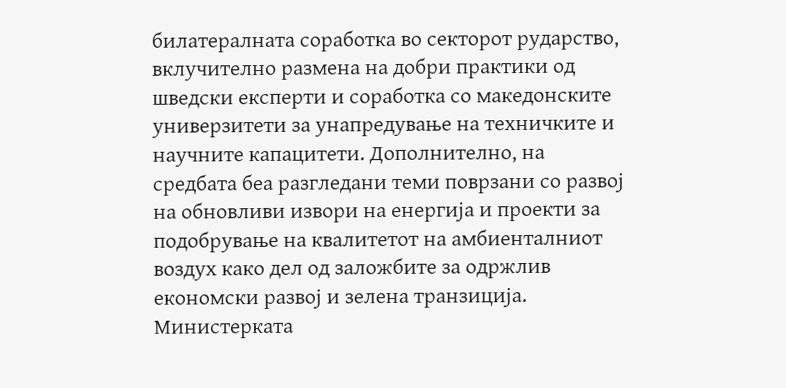билатералната соработка во секторот рударство, вклучително размена на добри практики од шведски експерти и соработка со македонските универзитети за унапредување на техничките и научните капацитети. Дополнително, на средбата беа разгледани теми поврзани со развој на обновливи извори на енергија и проекти за подобрување на квалитетот на амбиенталниот воздух како дел од заложбите за одржлив економски развој и зелена транзиција.
Министерката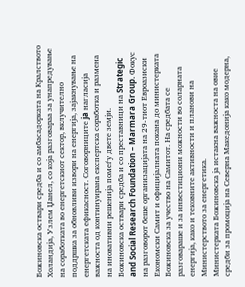Божиновска оствари средба и со амбасадорката на Кралството Холандија, Узлем Џанел, со која разговараа за унапредување на соработката во енергетскиот сектор, вклучително поддршка за обновливи извори на енергија, зајакнување на енергетската ефикасност. Соговорниците ja нагласија важностa од континуирана експертска соработка и размена на иновативни решенија помеѓу двете земји.
Божиновска оствари средба и со преставници на Strategic and Social Research Foundation – Marmara Group. Фокус на разговорот беше организацијата на 29-тиот Евроазиски Економски Самит и официјалната покана до министерката Божиновска за учество на Самитот. На средбата се разговараше и за инвестициони можности во соларната енергија, како и тековните активности и планови на Министерството за енергетика.
Министерката Божиновска ја истакна важноста на овие средби за промоција на Северна Македонија како модерна,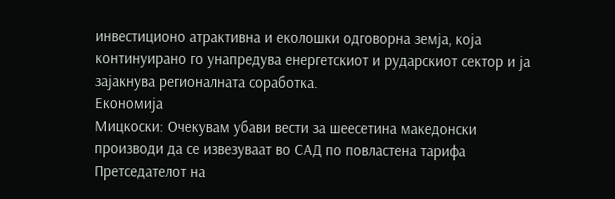инвестиционо атрактивна и еколошки одговорна земја, која континуирано го унапредува енергетскиот и рударскиот сектор и ја зајакнува регионалната соработка.
Економија
Мицкоски: Очекувам убави вести за шеесетина македонски производи да се извезуваат во САД по повластена тарифа
Претседателот на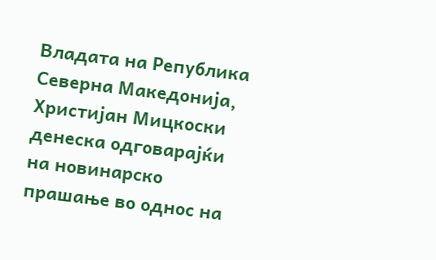Владата на Република Северна Македонија, Христијан Мицкоски денеска одговарајќи на новинарско прашање во однос на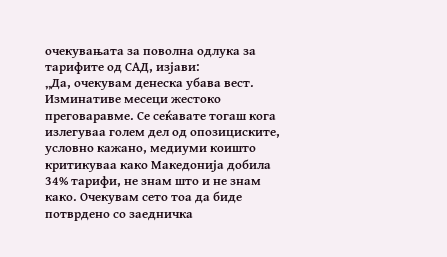очекувањата за поволна одлука за тарифите од САД, изјави:
„Да, очекувам денеска убава вест. Изминативе месеци жестоко преговаравме. Се сеќавате тогаш кога излегуваа голем дел од опозициските, условно кажано, медиуми коишто критикуваа како Македонија добила 34% тарифи, не знам што и не знам како. Очекувам сето тоа да биде потврдено со заедничка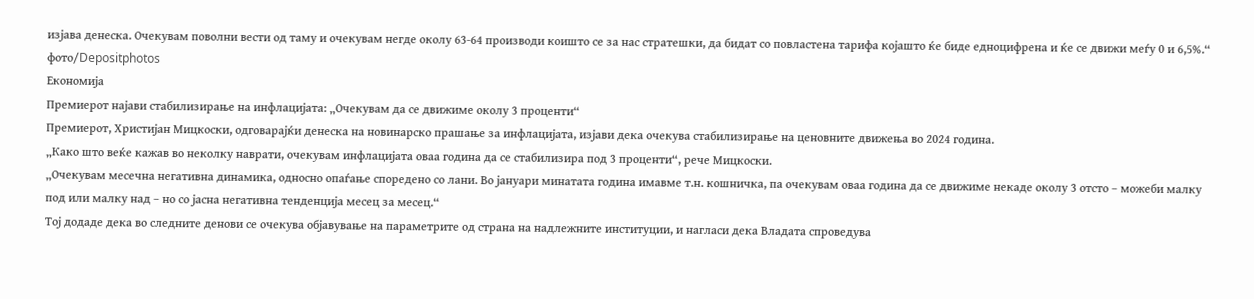изјава денеска. Очекувам поволни вести од таму и очекувам негде околу 63-64 производи коишто се за нас стратешки, да бидат со повластена тарифа којашто ќе биде едноцифрена и ќе се движи меѓу 0 и 6,5%.“
фото/Depositphotos
Економија
Премиерот најави стабилизирање на инфлацијата: „Очекувам да се движиме околу 3 проценти“
Премиерот, Христијан Мицкоски, одговарајќи денеска на новинарско прашање за инфлацијата, изјави дека очекува стабилизирање на ценовните движења во 2024 година.
„Како што веќе кажав во неколку наврати, очекувам инфлацијата оваа година да се стабилизира под 3 проценти“, рече Мицкоски.
„Очекувам месечна негативна динамика, односно опаѓање споредено со лани. Во јануари минатата година имавме т.н. кошничка, па очекувам оваа година да се движиме некаде околу 3 отсто – можеби малку под или малку над – но со јасна негативна тенденција месец за месец.“
Тој додаде дека во следните денови се очекува објавување на параметрите од страна на надлежните институции, и нагласи дека Владата спроведува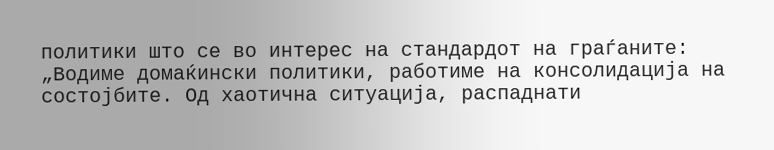политики што се во интерес на стандардот на граѓаните:
„Водиме домаќински политики, работиме на консолидација на состојбите. Од хаотична ситуација, распаднати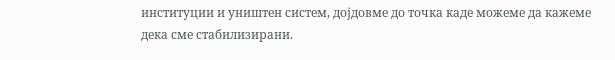институции и уништен систем, дојдовме до точка каде можеме да кажеме дека сме стабилизирани.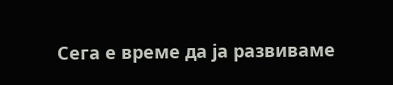Сега е време да ја развиваме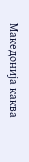Македонија каква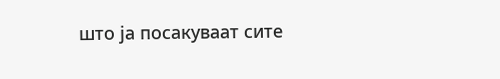што ја посакуваат сите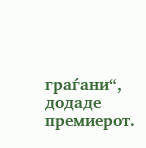граѓани“, додаде премиерот.